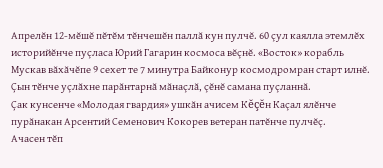Апрелĕн 12-мĕшĕ пĕтĕм тĕнчешĕн паллă кун пулчĕ. 60 çул каялла этемлĕх историйĕнче пуçласа Юрий Гагарин космоса вĕçнĕ. «Восток» корабль Мускав вăхăчĕпе 9 сехет те 7 минутра Байконур космодромран старт илнĕ. Çын тĕнче уçлăхне парăнтарнă мăнаçлă, çĕнĕ самана пуçланнă.
Çак кунсенче «Молодая гвардия» ушкăн ачисем Кĕçĕн Каçал ялĕнче пурăнакан Арсентий Семенович Кокорев ветеран патĕнче пулчĕç.
Ачасен тĕп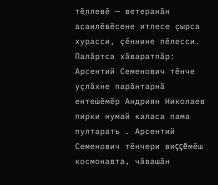тĕллевĕ — ветеранăн асаилĕвĕсене итлесе çырса хурасси, çĕннине пĕлесси. Палăртса хăваратпăр: Арсентий Семенович тĕнче уçлăхне парăнтарнă ентешĕмĕр Андриян Николаев пирки нумай каласа пама пултарать . Арсентий Семенович тĕнчери виççĕмĕш космонавта, чăвашăн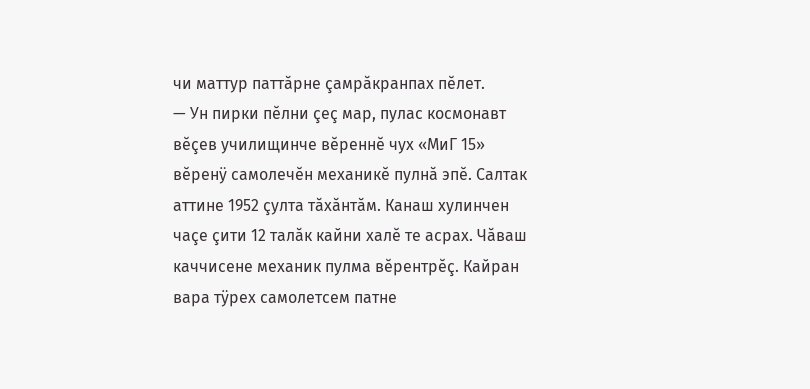чи маттур паттăрне çамрăкранпах пĕлет.
— Ун пирки пĕлни çеç мар, пулас космонавт вĕçев училищинче вĕреннĕ чух «МиГ 15» вĕренÿ самолечĕн механикĕ пулнă эпĕ. Салтак аттине 1952 çулта тăхăнтăм. Канаш хулинчен чаçе çити 12 талăк кайни халĕ те асрах. Чăваш каччисене механик пулма вĕрентрĕç. Кайран вара тÿрех самолетсем патне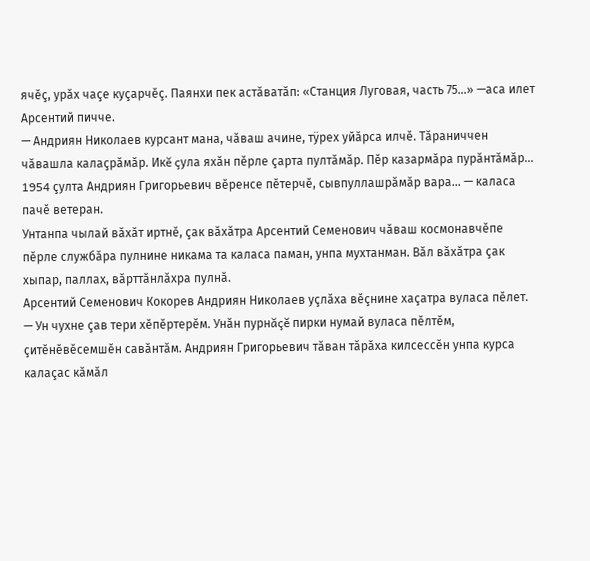ячĕç, урăх чаçе куçарчĕç. Паянхи пек астăватăп: «Станция Луговая, часть 75…» —аса илет Арсентий пичче.
— Андриян Николаев курсант мана, чăваш ачине, тÿрех уйăрса илчĕ. Тăраниччен чăвашла калаçрăмăр. Икĕ çула яхăн пĕрле çарта пултăмăр. Пĕр казармăра пурăнтăмăр… 1954 çулта Андриян Григорьевич вĕренсе пĕтерчĕ, сывпуллашрăмăр вара… — каласа пачĕ ветеран.
Унтанпа чылай вăхăт иртнĕ, çак вăхăтра Арсентий Семенович чăваш космонавчĕпе пĕрле службăра пулнине никама та каласа паман, унпа мухтанман. Вăл вăхăтра çак хыпар, паллах, вăрттăнлăхра пулнă.
Арсентий Семенович Кокорев Андриян Николаев уçлăха вĕçнине хаçатра вуласа пĕлет.
— Ун чухне çав тери хĕпĕртерĕм. Унăн пурнăçĕ пирки нумай вуласа пĕлтĕм, çитĕнĕвĕсемшĕн савăнтăм. Андриян Григорьевич тăван тăрăха килсессĕн унпа курса калаçас кăмăл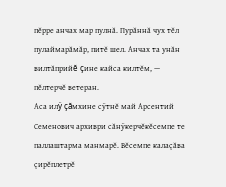пĕрре анчах мар пулнă. Пурăннă чух тĕл пулаймарăмăр, питĕ шел. Анчах та унăн вилтăприйĕ çине кайса килтĕм, — пĕлтерчĕ ветеран.
Аса илÿ çăмхине сÿтнĕ май Арсентий Семенович архиври сăнÿкерчĕкĕсемпе те паллаштарма манмарĕ. Вĕсемпе калаçăва çирĕплетрĕ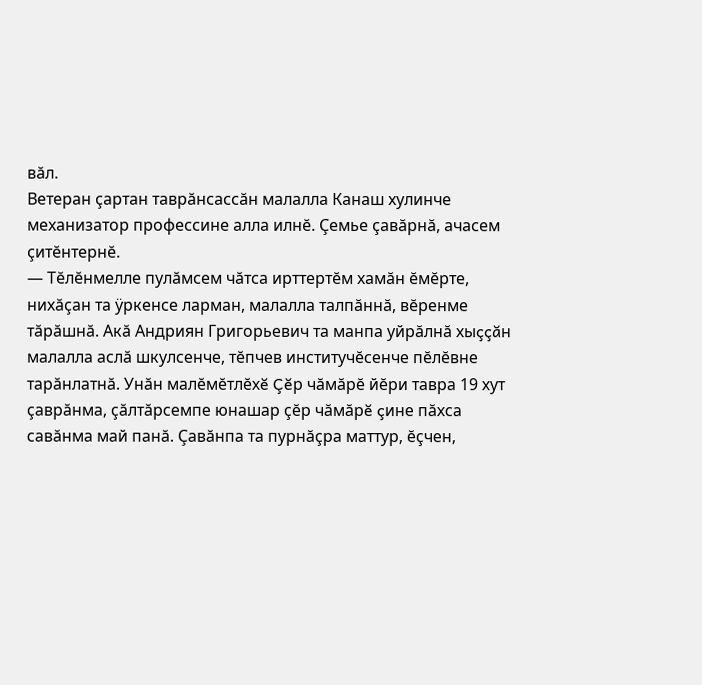вăл.
Ветеран çартан таврăнсассăн малалла Канаш хулинче механизатор профессине алла илнĕ. Çемье çавăрнă, ачасем çитĕнтернĕ.
— Тĕлĕнмелле пулăмсем чăтса ирттертĕм хамăн ĕмĕрте, нихăçан та ÿркенсе ларман, малалла талпăннă, вĕренме тăрăшнă. Акă Андриян Григорьевич та манпа уйрăлнă хыççăн малалла аслă шкулсенче, тĕпчев институчĕсенче пĕлĕвне тарăнлатнă. Унăн малĕмĕтлĕхĕ Çĕр чăмăрĕ йĕри тавра 19 хут çаврăнма, çăлтăрсемпе юнашар çĕр чăмăрĕ çине пăхса савăнма май панă. Çавăнпа та пурнăçра маттур, ĕçчен,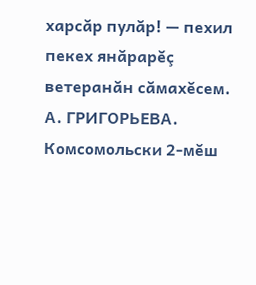харсăр пулăр! — пехил пекех янăрарĕç ветеранăн сăмахĕсем.
А. ГРИГОРЬЕВА.
Комсомольски 2-мĕш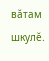вăтам шкулĕ.